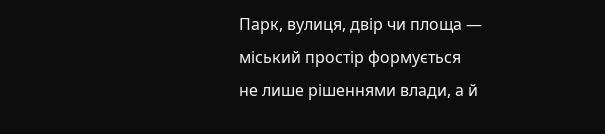Парк, вулиця, двір чи площа — міський простір формується не лише рішеннями влади, а й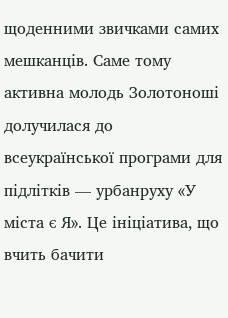щоденними звичками самих мешканців. Саме тому активна молодь Золотоноші долучилася до всеукраїнської програми для підлітків — урбанруху «У міста є Я». Це ініціатива, що вчить бачити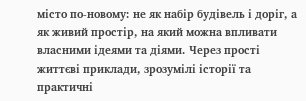місто по-новому: не як набір будівель і доріг, а як живий простір, на який можна впливати власними ідеями та діями. Через прості життєві приклади, зрозумілі історії та практичні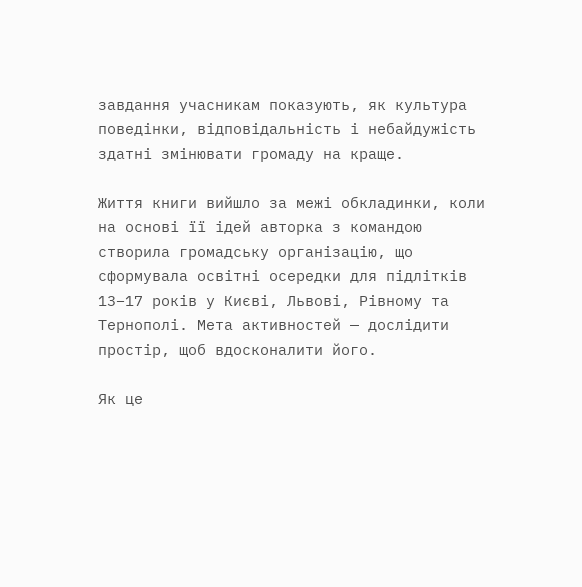завдання учасникам показують, як культура поведінки, відповідальність і небайдужість здатні змінювати громаду на краще.

Життя книги вийшло за межі обкладинки, коли на основі її ідей авторка з командою створила громадську організацію, що сформувала освітні осередки для підлітків 13–17 років у Києві, Львові, Рівному та Тернополі. Мета активностей — дослідити простір, щоб вдосконалити його.

Як це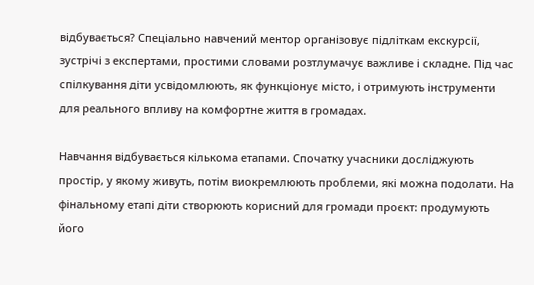відбувається? Спеціально навчений ментор організовує підліткам екскурсії, зустрічі з експертами, простими словами розтлумачує важливе і складне. Під час спілкування діти усвідомлюють, як функціонує місто, і отримують інструменти для реального впливу на комфортне життя в громадах.

Навчання відбувається кількома етапами. Спочатку учасники досліджують простір, у якому живуть, потім виокремлюють проблеми, які можна подолати. На фінальному етапі діти створюють корисний для громади проєкт: продумують його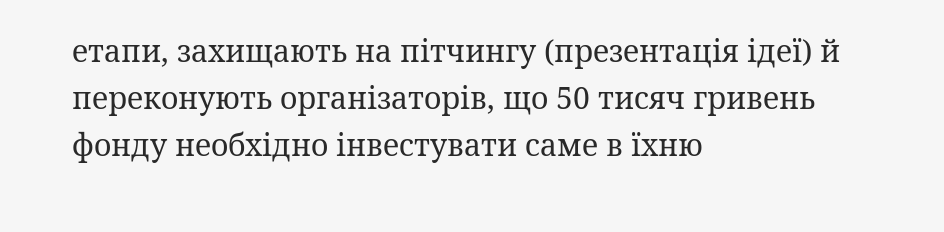етапи, захищають на пітчингу (презентація ідеї) й переконують організаторів, що 50 тисяч гривень фонду необхідно інвестувати саме в їхню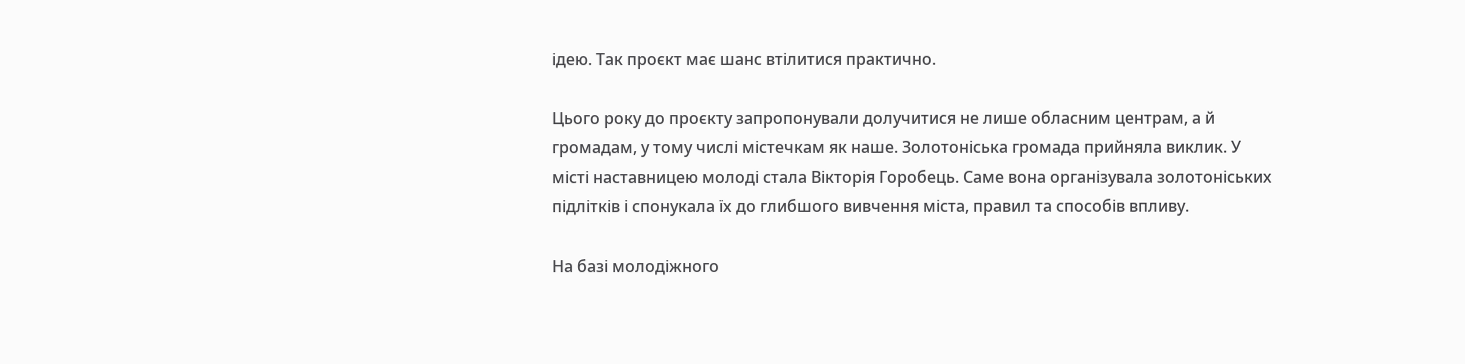ідею. Так проєкт має шанс втілитися практично.

Цього року до проєкту запропонували долучитися не лише обласним центрам, а й громадам, у тому числі містечкам як наше. Золотоніська громада прийняла виклик. У місті наставницею молоді стала Вікторія Горобець. Саме вона організувала золотоніських підлітків і спонукала їх до глибшого вивчення міста, правил та способів впливу.

На базі молодіжного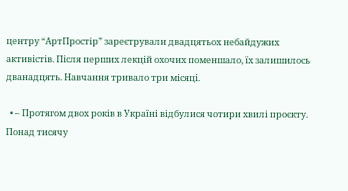центру “АртПростір” зареєтрували двадцятьох небайдужих активістів. Після перших лекцій охочих поменшало, їх залишилось дванадцять. Навчання тривало три місяці.

  • – Протягом двох років в Україні відбулися чотири хвилі проєкту. Понад тисячу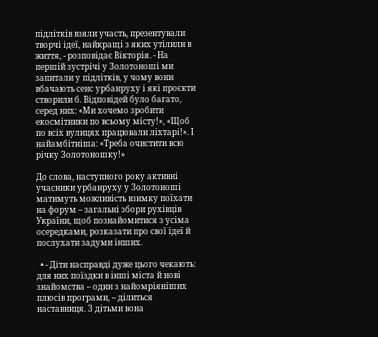підлітків взяли участь, презентували творчі ідеї, найкращі з яких утілили в життя, - розповідає Вікторія. - На першій зустрічі у Золотоноші ми запитали у підлітків, у чому вони вбачають сенс урбанруху і які проєкти створили б. Відповідей було багато, серед них: «Ми хочемо зробити екосмітники по всьому місту!», «Щоб по всіх вулицях працювали ліхтарі!». І найамбітніша: «Треба очистити всю річку Золотоношку!»

До слова, наступного року активні учасники урбанруху у Золотоноші матимуть можливість взимку поїхати на форум – загальні збори рухівців України, щоб познайомитися з усіма осередками, розказати про свої ідеї й послухати задуми інших.

  • - Діти насправді дуже цього чекають: для них поїздки в інші міста й нові знайомства – один з найомріяніших плюсів програми, – ділиться наставниця. З дітьми вона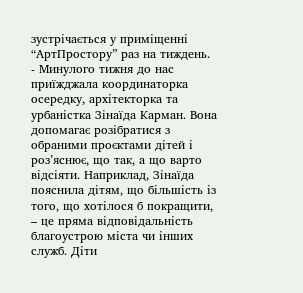зустрічається у приміщенні “АртПростору” раз на тиждень. - Минулого тижня до нас приїжджала координаторка осередку, архітекторка та урбаністка Зінаїда Карман. Вона допомагає розібратися з обраними проєктами дітей і роз’яснює, що так, а що варто відсіяти. Наприклад, Зінаїда пояснила дітям, що більшість із того, що хотілося б покращити, – це пряма відповідальність благоустрою міста чи інших служб. Діти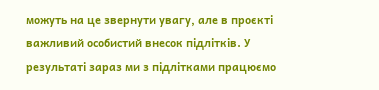можуть на це звернути увагу, але в проєкті важливий особистий внесок підлітків. У результаті зараз ми з підлітками працюємо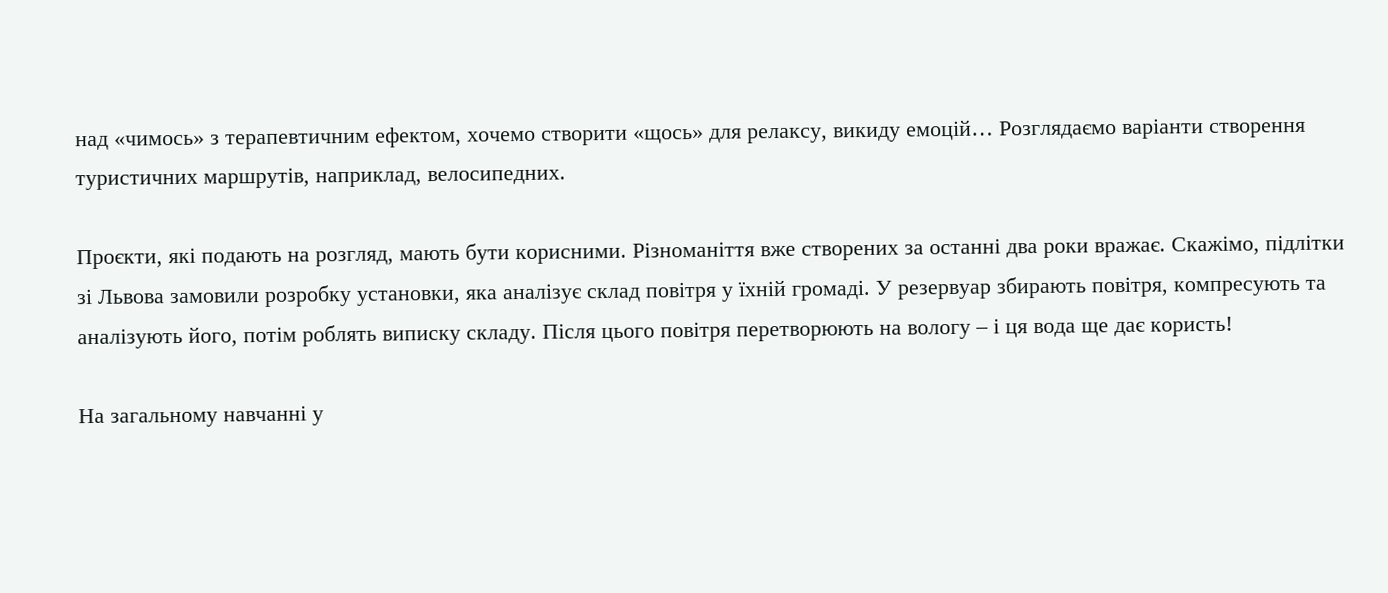над «чимось» з терапевтичним ефектом, хочемо створити «щось» для релаксу, викиду емоцій… Розглядаємо варіанти створення туристичних маршрутів, наприклад, велосипедних.

Проєкти, які подають на розгляд, мають бути корисними. Різноманіття вже створених за останні два роки вражає. Скажімо, підлітки зі Львова замовили розробку установки, яка аналізує склад повітря у їхній громаді. У резервуар збирають повітря, компресують та аналізують його, потім роблять виписку складу. Після цього повітря перетворюють на вологу – і ця вода ще дає користь!

На загальному навчанні у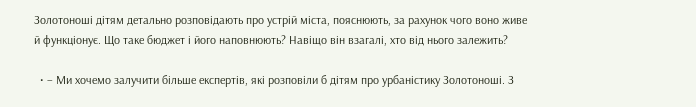Золотоноші дітям детально розповідають про устрій міста, пояснюють, за рахунок чого воно живе й функціонує. Що таке бюджет і його наповнюють? Навіщо він взагалі, хто від нього залежить?

  • – Ми хочемо залучити більше експертів, які розповіли б дітям про урбаністику Золотоноші. З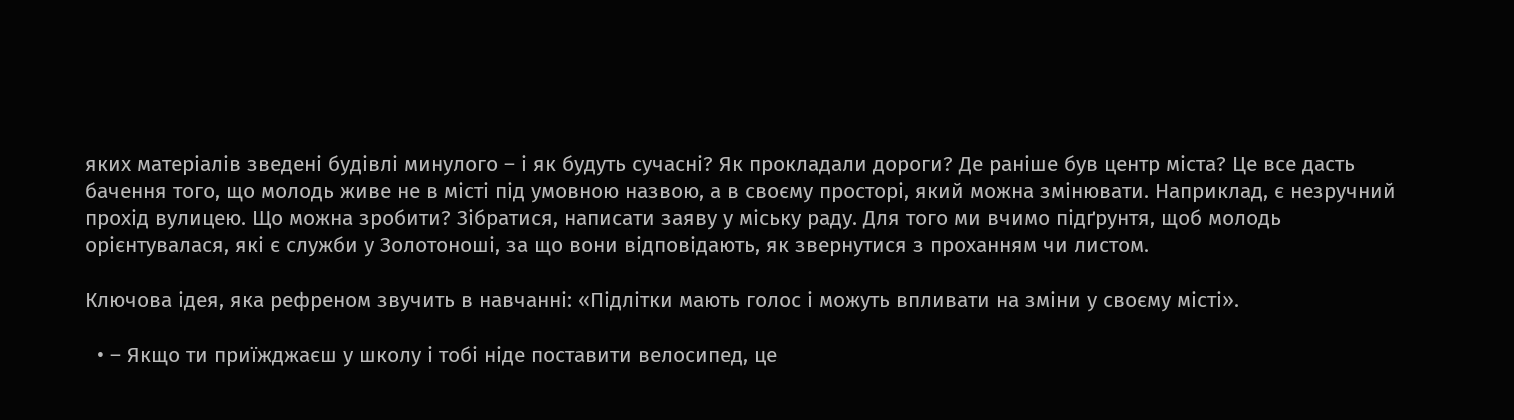яких матеріалів зведені будівлі минулого – і як будуть сучасні? Як прокладали дороги? Де раніше був центр міста? Це все дасть бачення того, що молодь живе не в місті під умовною назвою, а в своєму просторі, який можна змінювати. Наприклад, є незручний прохід вулицею. Що можна зробити? Зібратися, написати заяву у міську раду. Для того ми вчимо підґрунтя, щоб молодь орієнтувалася, які є служби у Золотоноші, за що вони відповідають, як звернутися з проханням чи листом.

Ключова ідея, яка рефреном звучить в навчанні: «Підлітки мають голос і можуть впливати на зміни у своєму місті».

  • – Якщо ти приїжджаєш у школу і тобі ніде поставити велосипед, це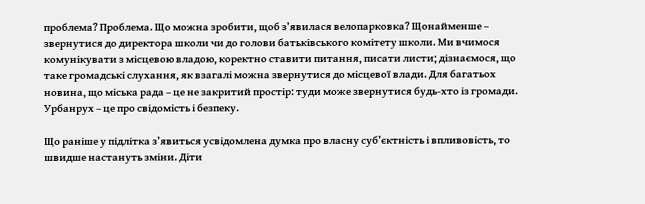проблема? Проблема. Що можна зробити, щоб з’явилася велопарковка? Щонайменше – звернутися до директора школи чи до голови батьківського комітету школи. Ми вчимося комунікувати з місцевою владою, коректно ставити питання, писати листи; дізнаємося, що таке громадські слухання, як взагалі можна звернутися до місцевої влади. Для багатьох новина, що міська рада – це не закритий простір: туди може звернутися будь-хто із громади.
Урбанрух – це про свідомість і безпеку.

Що раніше у підлітка з’явиться усвідомлена думка про власну суб’єктність і впливовість, то швидше настануть зміни. Діти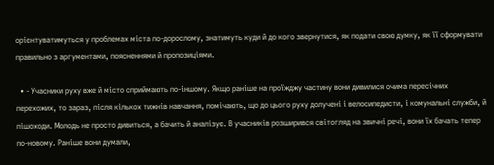орієнтуватимуться у проблемах міста по-дорослому, знатимуть куди й до кого звернутися, як подати свою думку, як її сформувати правильно з аргументами, поясненнями й пропозиціями.

  • - Учасники руху вже й місто сприймають по-іншому. Якщо раніше на проїжджу частину вони дивилися очима пересічних перехожих, то зараз, після кількох тижнів навчання, помічають, що до цього руху долучені і велосипедисти, і комунальні служби, й пішоходи. Молодь не просто дивиться, а бачить й аналізує. В учасників розширився світогляд на звичні речі, вони їх бачать тепер по-новому. Раніше вони думали,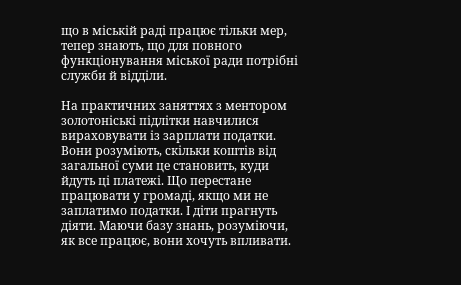що в міській раді працює тільки мер, тепер знають, що для повного функціонування міської ради потрібні служби й відділи.

На практичних заняттях з ментором золотоніські підлітки навчилися вираховувати із зарплати податки. Вони розуміють, скільки коштів від загальної суми це становить, куди йдуть ці платежі. Що перестане працювати у громаді, якщо ми не заплатимо податки. І діти прагнуть діяти. Маючи базу знань, розуміючи, як все працює, вони хочуть впливати.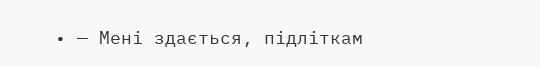• — Мені здається, підліткам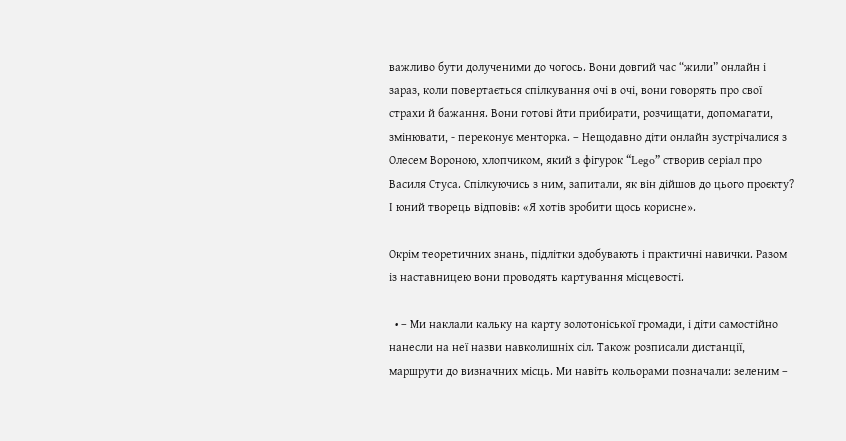важливо бути долученими до чогось. Вони довгий час “жили” онлайн і зараз, коли повертається спілкування очі в очі, вони говорять про свої страхи й бажання. Вони готові йти прибирати, розчищати, допомагати, змінювати, - переконує менторка. – Нещодавно діти онлайн зустрічалися з Олесем Вороною, хлопчиком, який з фігурок “Lego” створив серіал про Василя Стуса. Спілкуючись з ним, запитали, як він дійшов до цього проєкту? І юний творець відповів: «Я хотів зробити щось корисне».

Окрім теоретичних знань, підлітки здобувають і практичні навички. Разом із наставницею вони проводять картування місцевості.

  • – Ми наклали кальку на карту золотоніської громади, і діти самостійно нанесли на неї назви навколишніх сіл. Також розписали дистанції, маршрути до визначних місць. Ми навіть кольорами позначали: зеленим –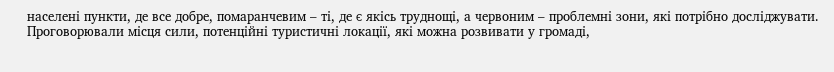населені пункти, де все добре, помаранчевим – ті, де є якісь труднощі, а червоним – проблемні зони, які потрібно досліджувати. Проговорювали місця сили, потенційні туристичні локації, які можна розвивати у громаді,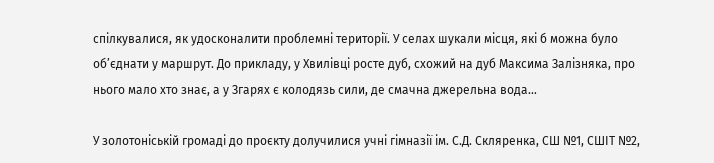спілкувалися, як удосконалити проблемні території. У селах шукали місця, які б можна було об’єднати у маршрут. До прикладу, у Хвилівці росте дуб, схожий на дуб Максима Залізняка, про нього мало хто знає, а у Згарях є колодязь сили, де смачна джерельна вода…

У золотоніській громаді до проєкту долучилися учні гімназії ім. С.Д. Скляренка, СШ №1, СШІТ №2,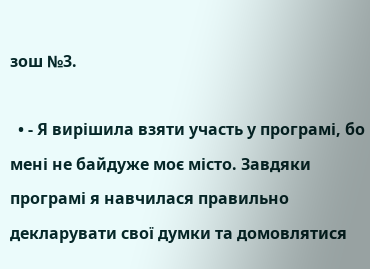зош №3.

  • - Я вирішила взяти участь у програмі, бо мені не байдуже моє місто. Завдяки програмі я навчилася правильно декларувати свої думки та домовлятися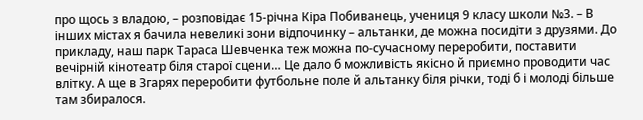про щось з владою, – розповідає 15-річна Кіра Побиванець, учениця 9 класу школи №3. – В інших містах я бачила невеликі зони відпочинку – альтанки, де можна посидіти з друзями. До прикладу, наш парк Тараса Шевченка теж можна по-сучасному переробити, поставити вечірній кінотеатр біля старої сцени… Це дало б можливість якісно й приємно проводити час влітку. А ще в Згарях переробити футбольне поле й альтанку біля річки, тоді б і молоді більше там збиралося.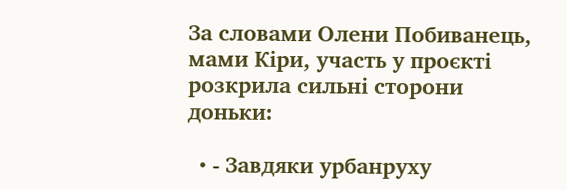За словами Олени Побиванець, мами Кіри, участь у проєкті розкрила сильні сторони доньки:

  • - Завдяки урбанруху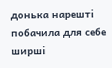донька нарешті побачила для себе ширші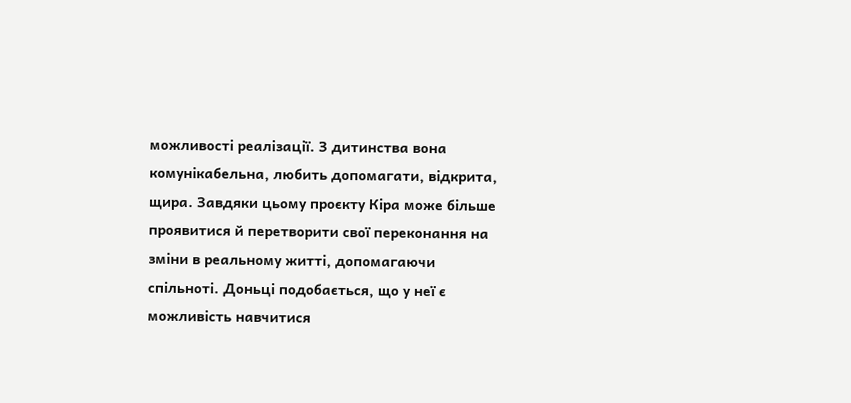можливості реалізації. З дитинства вона комунікабельна, любить допомагати, відкрита, щира. Завдяки цьому проєкту Кіра може більше проявитися й перетворити свої переконання на зміни в реальному житті, допомагаючи спільноті. Доньці подобається, що у неї є можливість навчитися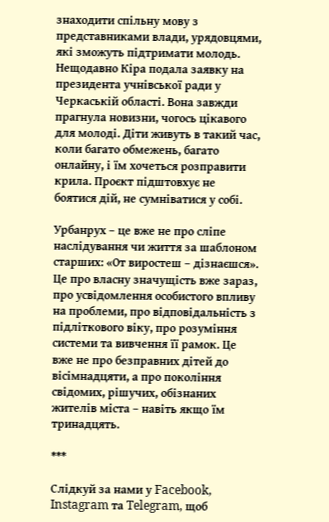знаходити спільну мову з представниками влади, урядовцями, які зможуть підтримати молодь. Нещодавно Кіра подала заявку на президента учнівської ради у Черкаській області. Вона завжди прагнула новизни, чогось цікавого для молоді. Діти живуть в такий час, коли багато обмежень, багато онлайну, і їм хочеться розправити крила. Проєкт підштовхує не боятися дій, не сумніватися у собі.

Урбанрух – це вже не про сліпе наслідування чи життя за шаблоном старших: «От виростеш – дізнаєшся». Це про власну значущість вже зараз, про усвідомлення особистого впливу на проблеми, про відповідальність з підліткового віку, про розуміння системи та вивчення її рамок. Це вже не про безправних дітей до вісімнадцяти, а про покоління свідомих, рішучих, обізнаних жителів міста – навіть якщо їм тринадцять.

***

Слідкуй за нами у Facebook, Instagram та Telegram, щоб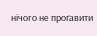нічого не проґавити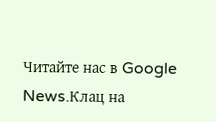Читайте нас в Google News.Клац на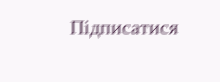Підписатися